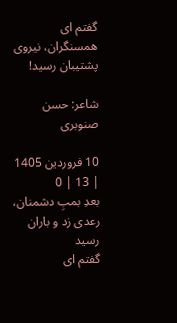گفتم ای همسنگران، نیروی پشتیبان رسید!

شاعر: حسن صنوبری

10 فروردین 1405 | 13 | 0
بعدِ بمبِ دشمنان، رعدی زد و باران رسید
گفتم ای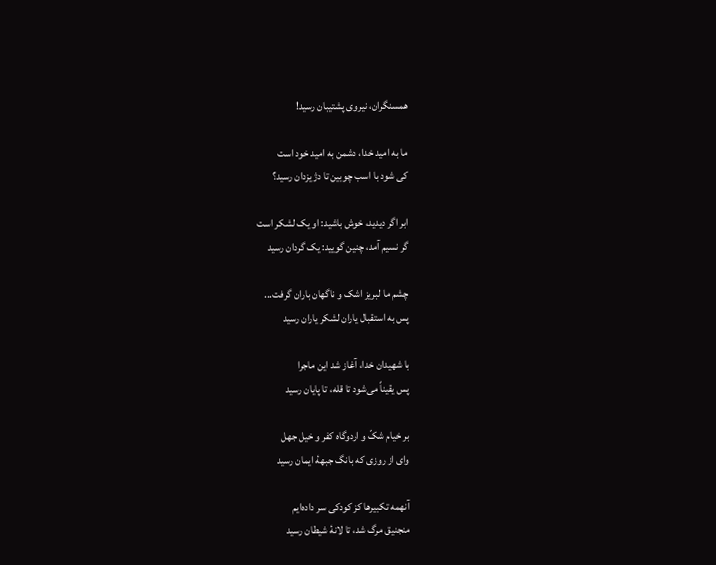همسنگران، نیروی پشتیبان رسید!

ما به امید خدا، دشمن به امید خود است
کی شود با اسب چوبین تا دژ یزدان رسید؟

ابر اگر دیدید، خوش باشید: او یک لشکر است
گر نسیم آمد، چنین گویید: یک گردان رسید

چشم ما لبریز اشک و ناگهان باران گرفت...
پس به استقبال یاران لشکر یاران رسید

با شهیدان خدا، آغاز شد این ماجرا
پس یقیناً می‌شود تا قله، تا پایان رسید

بر خیام شکّ و اردوگاه کفر و خیل جهل
وای از روزی که بانگ جبههٔ ایمان رسید

آنهمه تکبیرها کز کودکی سر داده‌ایم
منجنیق مرگ شد، تا لانهٔ شیطان رسید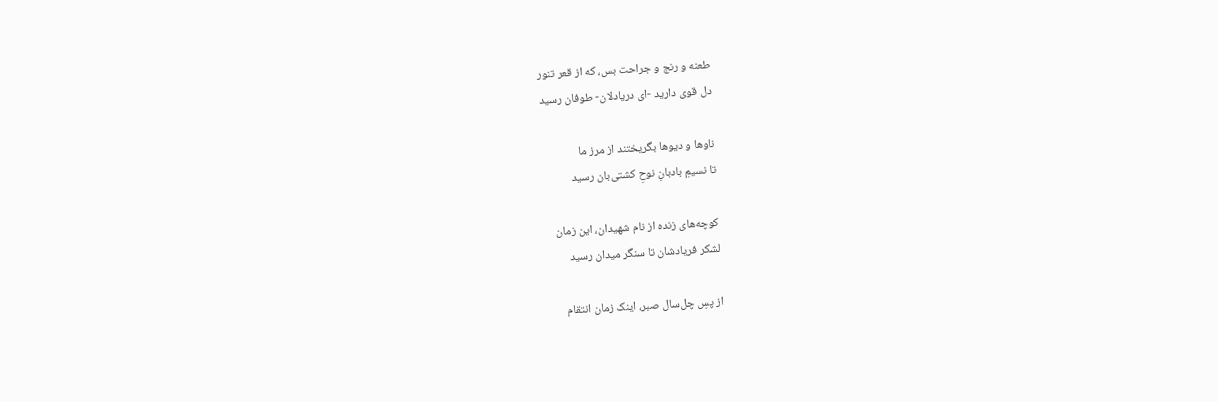طعنه و رنج و جراحت بس، که از قعر تنور
دل قوی دارید -ای دریادلان- طوفان رسید

ناوها و‌ دیوها بگریختند از مرز ما
تا نسیمِ بادبانِ نوحِ کشتی‌بان رسید

کوچه‌های زنده از نام شهیدان، این زمان
لشکر فریادشان تا سنگر میدان رسید

از پسِ چل‌سال صبر، اینک زمان انتقام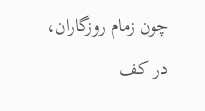چون زمام روزگاران، در کف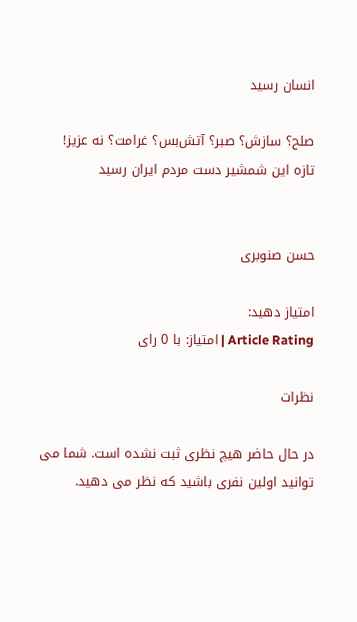انسان رسید

صلح؟ سازش؟ صبر؟ آتش‌بس؟ غرامت؟ نه عزیز!
تازه این شمشیر دست مردم ایران رسید


حسن صنوبری

امتیاز دهید:
Article Rating | امتیاز: با 0 رای

نظرات

در حال حاضر هیچ نظری ثبت نشده است. شما می توانید اولین نفری باشید که نظر می دهید.